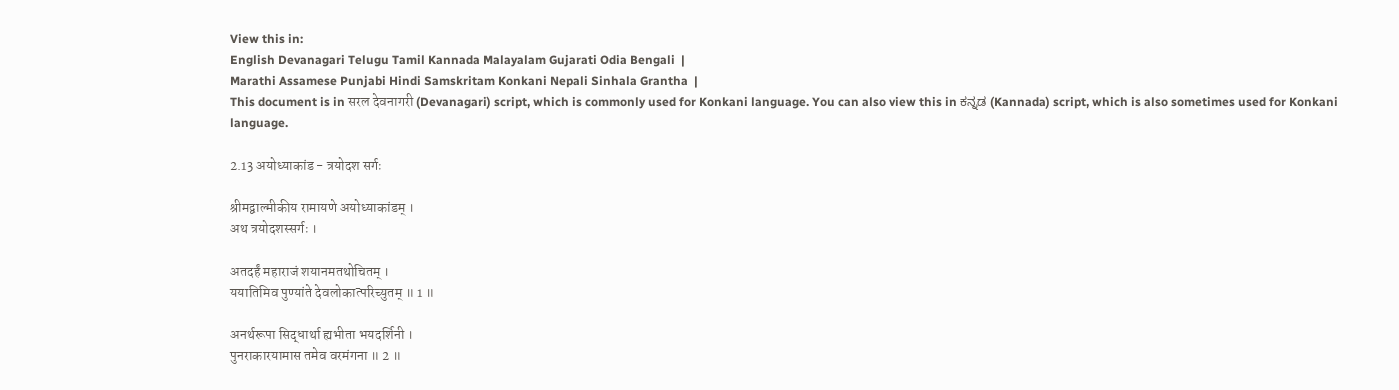View this in:
English Devanagari Telugu Tamil Kannada Malayalam Gujarati Odia Bengali  |
Marathi Assamese Punjabi Hindi Samskritam Konkani Nepali Sinhala Grantha  |
This document is in सरल देवनागरी (Devanagari) script, which is commonly used for Konkani language. You can also view this in ಕನ್ನಡ (Kannada) script, which is also sometimes used for Konkani language.

2.13 अयोध्याकांड - त्रयोदश सर्गः

श्रीमद्वाल्मीकीय रामायणे अयोध्याकांडम् ।
अथ त्रयोदशस्सर्गः ।

अतदर्हं महाराजं शयानमतथोचितम् ।
ययातिमिव पुण्यांते देवलोकात्परिच्युतम् ॥ 1 ॥

अनर्थरूपा सिद्धार्था ह्यभीता भयदर्शिनी ।
पुनराकारयामास तमेव वरमंगना ॥ 2 ॥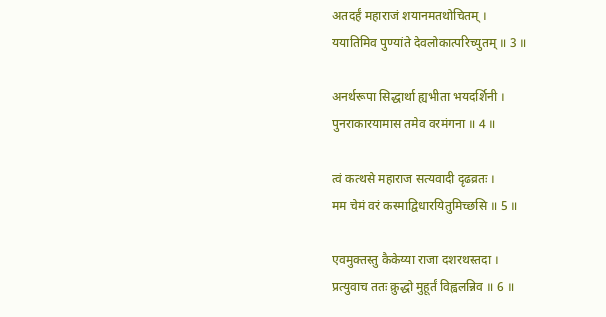अतदर्हं महाराजं शयानमतथोचितम् ।
ययातिमिव पुण्यांते देवलोकात्परिच्युतम् ॥ 3 ॥

अनर्थरूपा सिद्धार्था ह्यभीता भयदर्शिनी ।
पुनराकारयामास तमेव वरमंगना ॥ 4 ॥

त्वं कत्थसे महाराज सत्यवादी दृढव्रतः ।
मम चेमं वरं कस्माद्विधारयितुमिच्छसि ॥ 5 ॥

एवमुक्तस्तु कैकेय्या राजा दशरथस्तदा ।
प्रत्युवाच ततः क्रुद्धो मुहूर्तं विह्वलन्निव ॥ 6 ॥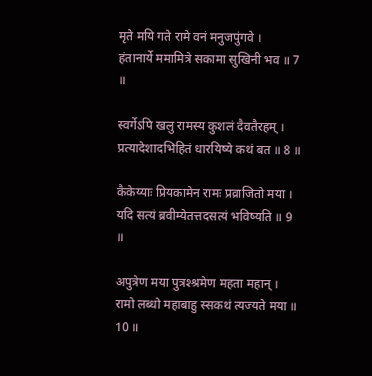मृते मयि गते रामे वनं मनुजपुंगवे ।
हंतानार्ये ममामित्रे सकामा सुखिनी भव ॥ 7 ॥

स्वर्गेऽपि खलु रामस्य कुशलं दैवतैरहम् ।
प्रत्यादेशादभिहितं धारयिष्ये कथं बत ॥ 8 ॥

कैकेय्याः प्रियकामेन रामः प्रव्राजितो मया ।
यदि सत्यं ब्रवीम्येतत्तदसत्यं भविष्यति ॥ 9 ॥

अपुत्रेण मया पुत्रश्श्रमेण महता महान् ।
रामो लब्धो महाबाहु स्सकथं त्यज्यते मया ॥ 10 ॥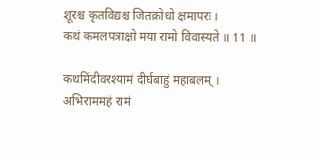शूरश्च कृतविद्यश्च जितक्रोधो क्षमापरः ।
कथं कमलपत्राक्षो मया रामो विवास्यते ॥ 11 ॥

कथमिंदीवरश्यामं दीर्घबाहुं महाबलम् ।
अभिराममहं रामं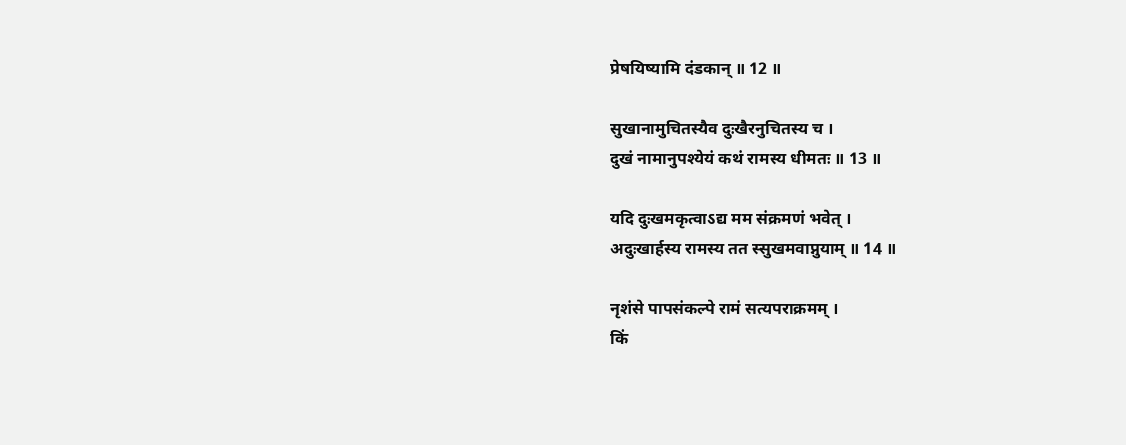प्रेषयिष्यामि दंडकान् ॥ 12 ॥

सुखानामुचितस्यैव दुःखैरनुचितस्य च ।
दुखं नामानुपश्येयं कथं रामस्य धीमतः ॥ 13 ॥

यदि दुःखमकृत्वाऽद्य मम संक्रमणं भवेत् ।
अदुःखार्हस्य रामस्य तत स्सुखमवाप्नुयाम् ॥ 14 ॥

नृशंसे पापसंकल्पे रामं सत्यपराक्रमम् ।
किं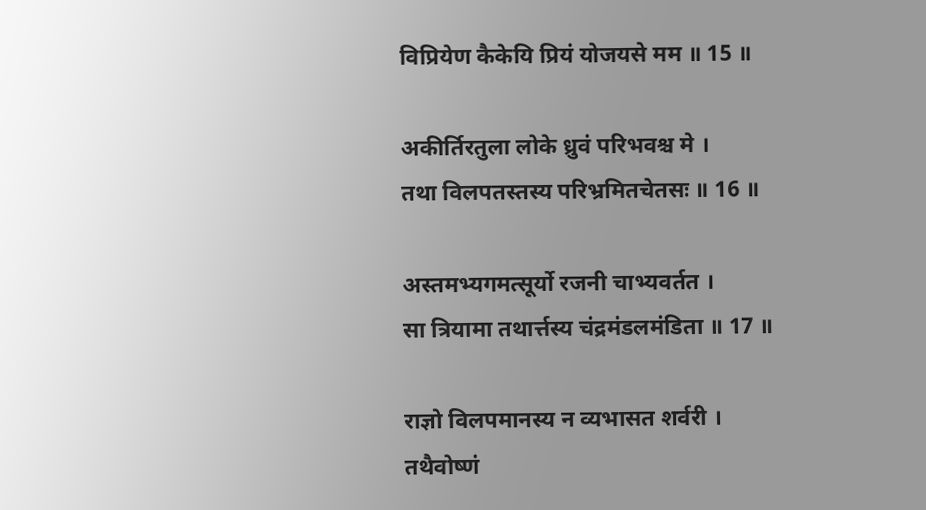विप्रियेण कैकेयि प्रियं योजयसे मम ॥ 15 ॥

अकीर्तिरतुला लोके ध्रुवं परिभवश्च मे ।
तथा विलपतस्तस्य परिभ्रमितचेतसः ॥ 16 ॥

अस्तमभ्यगमत्सूर्यो रजनी चाभ्यवर्तत ।
सा त्रियामा तथार्त्तस्य चंद्रमंडलमंडिता ॥ 17 ॥

राज्ञो विलपमानस्य न व्यभासत शर्वरी ।
तथैवोष्णं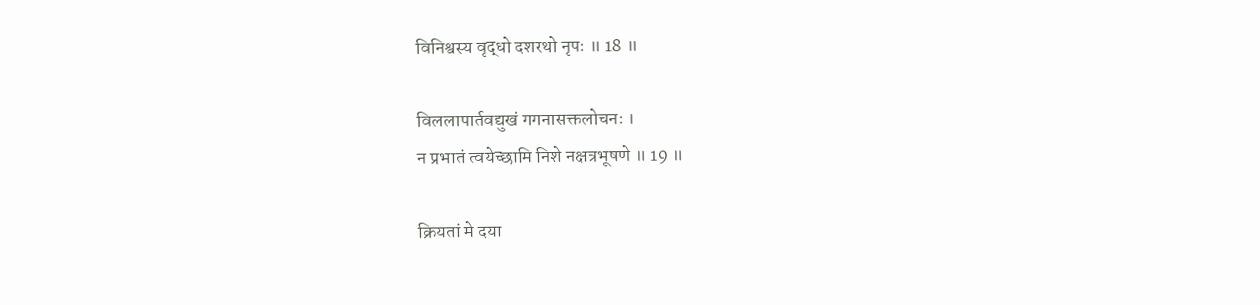विनिश्वस्य वृद्धो दशरथो नृपः ॥ 18 ॥

विललापार्तवद्युखं गगनासक्तलोचनः ।
न प्रभातं त्वयेच्छामि निशे नक्षत्रभूषणे ॥ 19 ॥

क्रियतां मे दया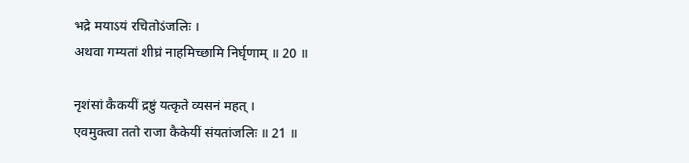भद्रे मयाऽयं रचितोऽंजलिः ।
अथवा गम्यतां शीघ्रं नाहमिच्छामि निर्घृणाम् ॥ 20 ॥

नृशंसां कैकयीं द्रष्टुं यत्कृते व्यसनं महत् ।
एवमुक्त्वा ततो राजा कैकेयीं संयतांजलिः ॥ 21 ॥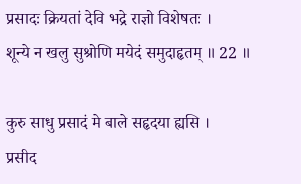प्रसादः क्रियतां देवि भद्रे राज्ञो विशेषतः ।
शून्ये न खलु सुश्रोणि मयेदं समुदाहृतम् ॥ 22 ॥

कुरु साधु प्रसादं मे बाले सहृदया ह्यसि ।
प्रसीद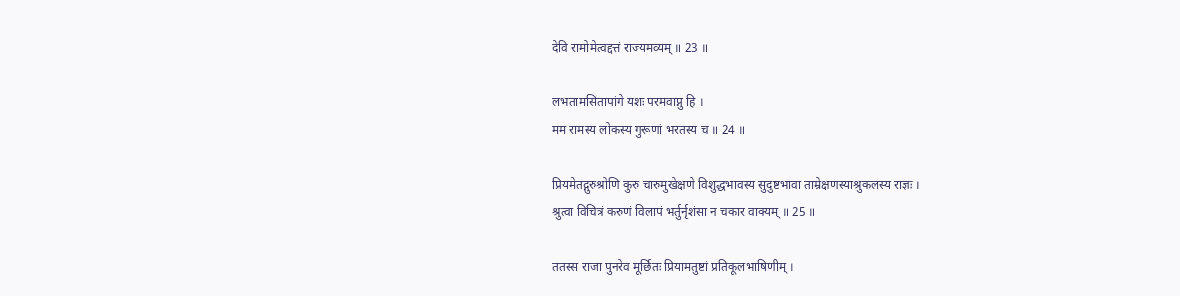देवि रामोमेत्वद्दत्तं राज्यमव्यम् ॥ 23 ॥

लभतामसितापांगे यशः परमवाप्नु हि ।
मम रामस्य लोकस्य गुरूणां भरतस्य च ॥ 24 ॥

प्रियमेतद्गुरुश्रोणि कुरु चारुमुखेक्षणे विशुद्धभावस्य सुदुष्टभावा ताम्रेक्षणस्याश्रुकलस्य राज्ञः ।
श्रुत्वा विचित्रं करुणं विलापं भर्तुर्नृशंसा न चकार वाक्यम् ॥ 25 ॥

ततस्स राजा पुनरेव मूर्छितः प्रियामतुष्टां प्रतिकूलभाषिणीम् ।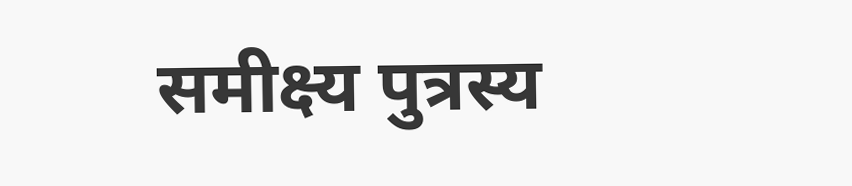समीक्ष्य पुत्रस्य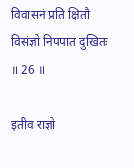विवासनं प्रति क्षितौ विसंज्ञो निपपात दुखितः ॥ 26 ॥

इतीव राज्ञो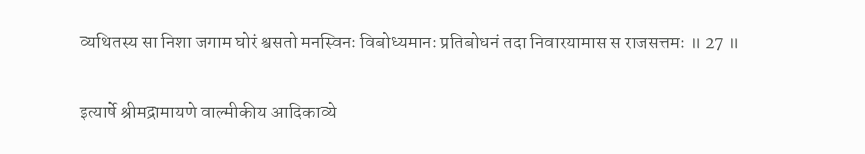व्यथितस्य सा निशा जगाम घोरं श्वसतो मनस्विनः विबोध्यमानः प्रतिबोधनं तदा निवारयामास स राजसत्तमः ॥ 27 ॥

इत्यार्षे श्रीमद्रामायणे वाल्मीकीय आदिकाव्ये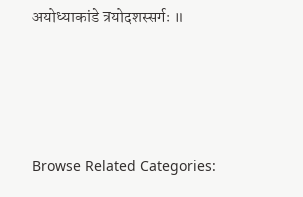अयोध्याकांडे त्रयोदशस्सर्गः ॥




Browse Related Categories: